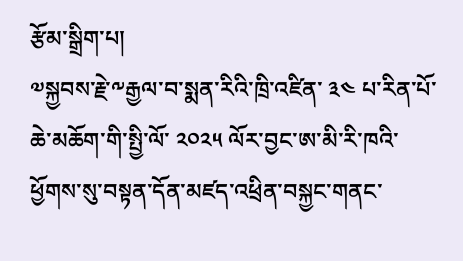རྩོམ་སྒྲིག་པ།
༧སྐྱབས་རྗེ་༸རྒྱལ་བ་སྨན་རིའི་ཁྲི་འཛིན་ ༣༤ པ་རིན་པོ་ཆེ་མཆོག་གི་སྤྱི་ལོ་ ༢༠༢༥ ལོར་བྱང་ཨ་མི་རི་ཁའི་ཕྱོགས་སུ་བསྟན་དོན་མཛད་འཕྲིན་བསྐྱང་གནང་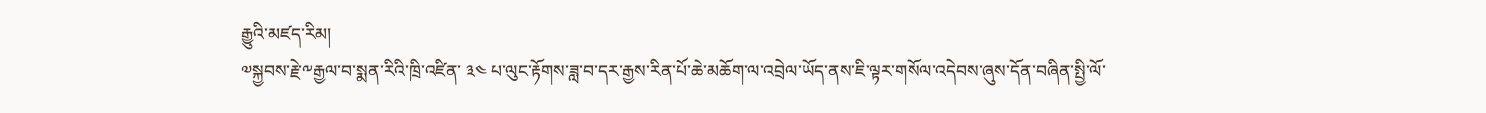རྒྱུའི་མཛད་རིམ།
༧སྐྱབས་རྗེ་༸རྒྱལ་བ་སྨན་རིའི་ཁྲི་འཛིན་ ༣༤ པ་ལུང་རྟོགས་ཟླ་བ་དར་རྒྱས་རིན་པོ་ཆེ་མཆོག་ལ་འབྲེལ་ཡོད་ནས་ཇི་ལྟར་གསོལ་འདེབས་ཞུས་དོན་བཞིན་སྤྱི་ལོ་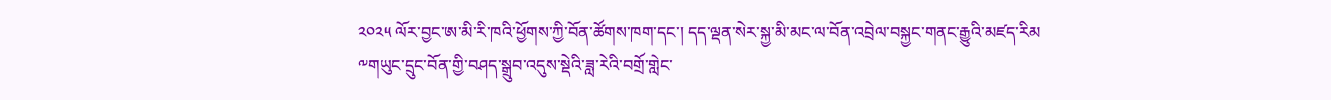༢༠༢༥ ལོར་བྱང་ཨ་མི་རི་ཁའི་ཕྱོགས་ཀྱི་བོན་ཚོགས་ཁག་དང་། དད་ལྡན་སེར་སྐྱ་མི་མང་ལ་བོན་འབྲེལ་བསྐྱང་གནང་རྒྱུའི་མཛད་རིམ
༸གཡུང་དྲུང་བོན་གྱི་བཤད་སྒྲུབ་འདུས་སྡེའི་ཟླ་རེའི་བགྲོ་གླེང་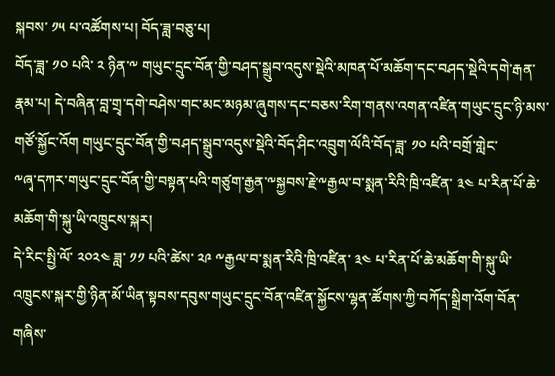སྐབས་ ༡༥ པ་འཚོགས་པ། བོད་ཟླ་བཅུ་པ།
བོད་ཟླ་ ༡༠ པའི་ ༢ ཉིན་༸ གཡུང་དྲུང་བོན་གྱི་བཤད་སྒྲུབ་འདུས་སྡེའི་མཁན་པོ་མཆོག་དང་བཤད་སྡེའི་དགེ་རྒན་རྣམ་པ། དེ་བཞིན་བླ་གྲྭ་དགེ་བཤེས་གང་མང་མཉམ་ཞུགས་དང་བཅས་རིག་གནས་འགན་འཛིན་གཡུང་དྲུང་ཉི་མས་གཙོ་སྐྱོང་འོག གཡུང་དྲུང་བོན་གྱི་བཤད་སྒྲུབ་འདུས་སྡེའི་བོད་ཤིང་འབྲུག་ལོའི་བོད་ཟླ་ ༡༠ པའི་བགྲོ་གླེང་
༸ཞྭ་དཀར་གཡུང་དྲུང་བོན་གྱི་བསྟན་པའི་གཙུག་རྒྱན་༸སྐྱབས་རྗེ་༸རྒྱལ་བ་སྨན་རིའི་ཁྲི་འཛིན་ ༣༤ པ་རིན་པོ་ཆེ་མཆོག་གི་སྐུ་ཡི་འཁྲུངས་སྐར།
དེ་རིང་སྤྱི་ལོ་ ༢༠༢༤ ཟླ་ ༡༡ པའི་ཚེས་ ༢༩ ༸རྒྱལ་བ་སྨན་རིའི་ཁྲི་འཛིན་ ༣༤ པ་རིན་པོ་ཆེ་མཆོག་གི་སྐུ་ཡི་འཁྲུངས་སྐར་གྱི་ཉིན་མོ་ཡིན་སྟབས་དབུས་གཡུང་དྲུང་བོན་འཛིན་སྐྱོངས་ལྷན་ཚོགས་ཀྱི་བཀོད་སྒྲིག་འོག་བོན་གཞིས་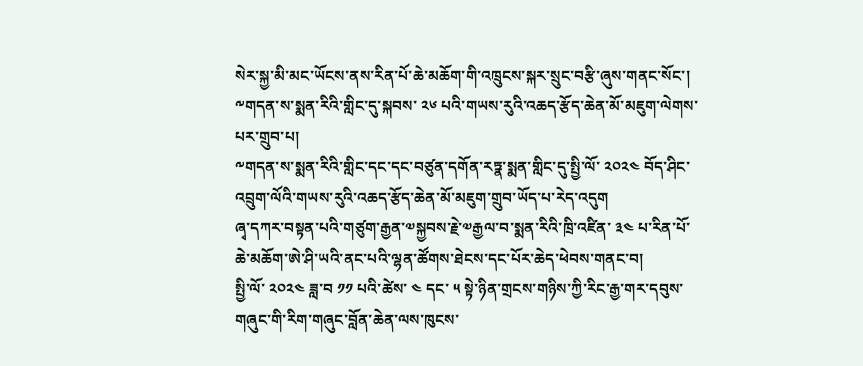སེར་སྐྱ་མི་མང་ཡོངས་ནས་རིན་པོ་ཆེ་མཆོག་གི་འཁྲུངས་སྐར་སྲུང་བརྩི་ཞུས་གནང་སོང་།
༸གདན་ས་སྨན་རིའི་གླིང་དུ་སྐབས་ ༢༦ པའི་གཡས་རུའི་འཆད་རྩོད་ཆེན་མོ་མཇུག་ལེགས་པར་གྲུབ་པ།
༸གདན་ས་སྨན་རིའི་གླིང་དང་དང་བཙུན་དགོན་རཏྣ་སྨན་གླིང་དུ་སྤྱི་ལོ་ ༢༠༢༤ བོད་ཤིང་འབྲུག་ལོའི་གཡས་རུའི་འཆད་རྩོད་ཆེན་མོ་མཇུག་གྲུབ་ཡོད་པ་རེད་འདུག
ཞྭ་དཀར་བསྟན་པའི་གཙུག་རྒྱན་༧སྐྱབས་རྗེ་༧རྒྱལ་བ་སྨན་རིའི་ཁྲི་འཛིན་ ༣༤ པ་རིན་པོ་ཆེ་མཆོག་ཨེ་ཤི་ཡའི་ནང་པའི་ལྷན་ཚོགས་ཐེངས་དང་པོར་ཆེད་ཕེབས་གནང་བ།
སྤྱི་ལོ་ ༢༠༢༤ ཟླ་བ ༡༡ པའི་ཚེས་ ༤ དང་ ༥ སྟེ་ཉིན་གྲངས་གཉིས་ཀྱི་རིང་རྒྱ་གར་དབུས་གཞུང་གི་རིག་གཞུང་བློན་ཆེན་ལས་ཁུངས་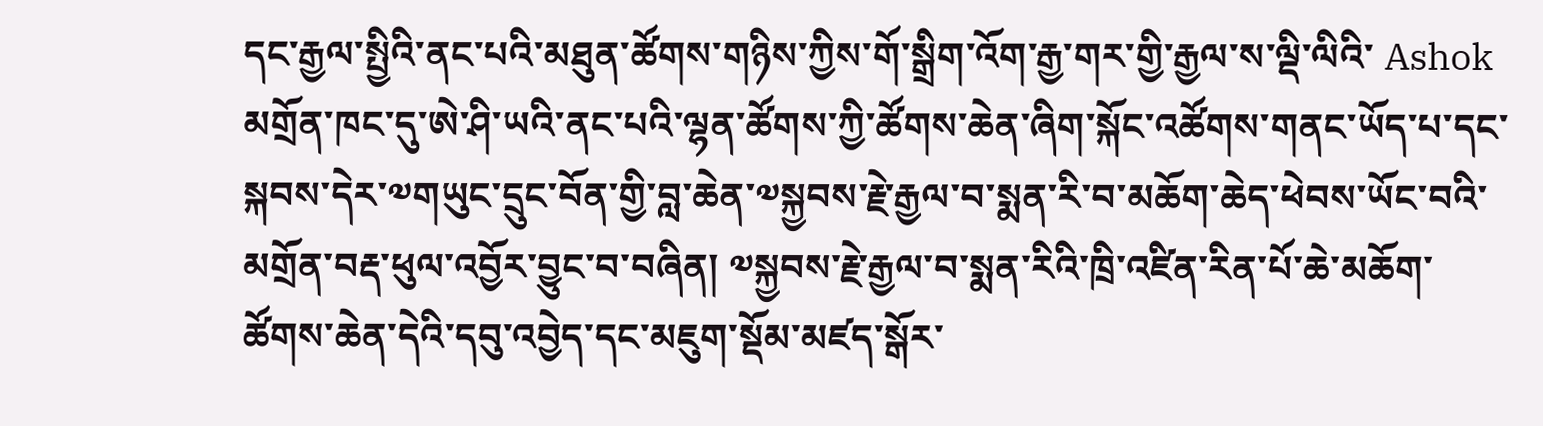དང་རྒྱལ་སྤྱིའི་ནང་པའི་མཐུན་ཚོགས་གཉིས་ཀྱིས་གོ་སྒྲིག་འོག་རྒྱ་གར་གྱི་རྒྱལ་ས་ལྡི་ལིའི་ Ashok མགྲོན་ཁང་དུ་ཨེ་ཤི་ཡའི་ནང་པའི་ལྷན་ཚོགས་ཀྱི་ཚོགས་ཆེན་ཞིག་སྐོང་འཚོགས་གནང་ཡོད་པ་དང་སྐབས་དེར་༧གཡུང་དྲུང་བོན་གྱི་བླ་ཆེན་༧སྐྱབས་རྗེ་རྒྱལ་བ་སྨན་རི་བ་མཆོག་ཆེད་ཕེབས་ཡོང་བའི་མགྲོན་བརྡ་ཕུལ་འབྱོར་བྱུང་བ་བཞིན། ༧སྐྱབས་རྗེ་རྒྱལ་བ་སྨན་རིའི་ཁྲི་འཛིན་རིན་པོ་ཆེ་མཆོག་ཚོགས་ཆེན་དེའི་དབུ་འབྱེད་དང་མཇུག་སྡོམ་མཛད་སྒོར་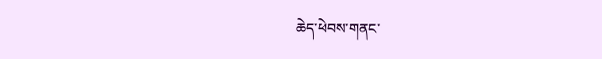ཆེད་ཕེབས་གནང་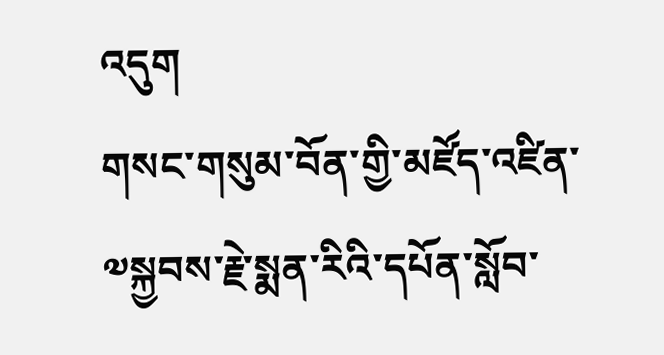འདུག
གསང་གསུམ་བོན་གྱི་མཛོད་འཛིན་༧སྐྱབས་རྗེ་སྨན་རིའི་དཔོན་སློབ་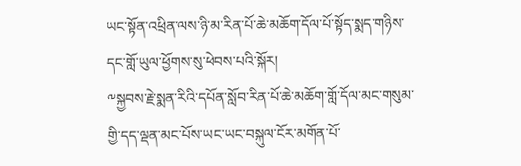ཡང་སྟོན་འཕྲིན་ལས་ཉི་མ་རིན་པོ་ཆེ་མཆོག་དོལ་པོ་སྟོད་སྨད་གཉིས་དང་གློ་ཡུལ་ཕྱོགས་སུ་ཕེབས་པའི་སྐོར།
༸སྐྱབས་རྗེ་སྨན་རིའི་དཔོན་སློབ་རིན་པོ་ཆེ་མཆོག་གློ་དོལ་མང་གསུམ་གྱི་དད་ལྡན་མང་པོས་ཡང་ཡང་བསྐུལ་ངོར་མགོན་པོ་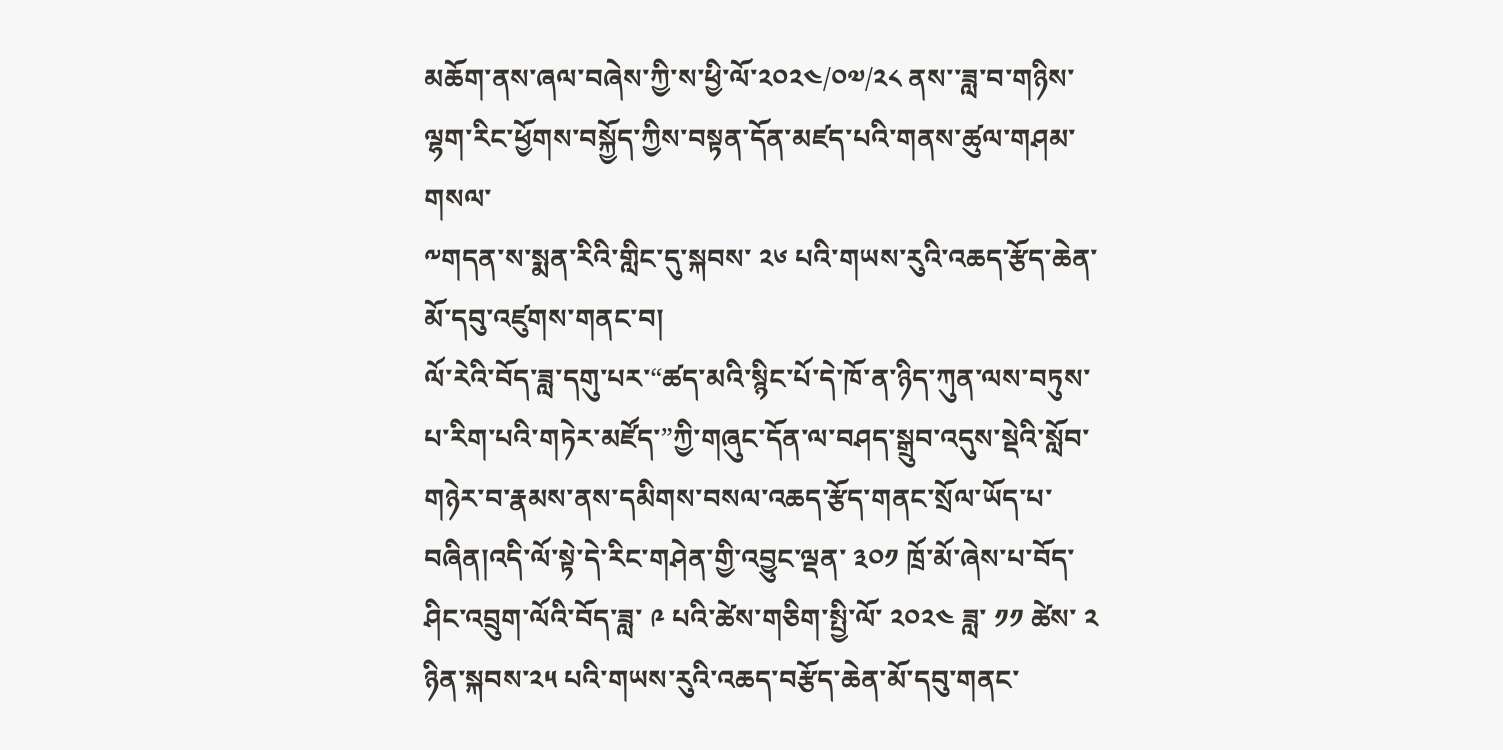མཆོག་ནས་ཞལ་བཞེས་ཀྱི་ས་ཕྱི་ལོ་༢༠༢༤/༠༧/༢༨ ནས་་ཟླ་བ་གཉིས་ལྷག་རིང་ཕྱོགས་བསྐྱོད་ཀྱིས་བསྟན་དོན་མཛད་པའི་གནས་ཚུལ་གཤམ་གསལ་
༸གདན་ས་སྨན་རིའི་གླིང་དུ་སྐབས་ ༢༦ པའི་གཡས་རུའི་འཆད་རྩོད་ཆེན་མོ་དབུ་འཛུགས་གནང་བ།
ལོ་རེའི་བོད་ཟླ་དགུ་པར་“ཚད་མའི་སྙིང་པོ་དེ་ཁོ་ན་ཉིད་ཀུན་ལས་བཏུས་པ་རིག་པའི་གཏེར་མཛོད་”ཀྱི་གཞུང་དོན་ལ་བཤད་སྒྲུབ་འདུས་སྡེའི་སློབ་གཉེར་བ་རྣམས་ནས་དམིགས་བསལ་འཆད་རྩོད་གནང་སྲོལ་ཡོད་པ་བཞིན།འདི་ལོ་སྟེ་དེ་རིང་གཤེན་གྱི་འབྱུང་ལྡན་ ༣༠༡ ཁྲོ་མོ་ཞེས་པ་བོད་ཤིང་འབྲུག་ལོའི་བོད་ཟླ་ ༩ པའི་ཚེས་གཅིག་སྤྱི་ལོ་ ༢༠༢༤ ཟླ་ ༡༡ ཚེས་ ༢ ཉིན་སྐབས་༢༥ པའི་གཡས་རུའི་འཆད་བརྩོད་ཆེན་མོ་དབུ་གནང་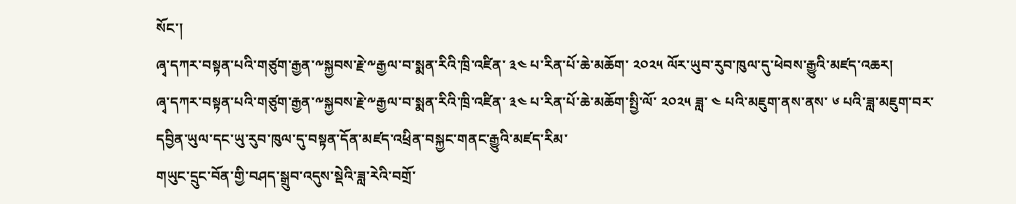སོང་།
ཞྭ་དཀར་བསྟན་པའི་གཙུག་རྒྱན་༸སྐྱབས་རྗེ་༸རྒྱལ་བ་སྨན་རིའི་ཁྲི་འཛིན་ ༣༤ པ་རིན་པོ་ཆེ་མཆོག་ ༢༠༢༥ ལོར་ཡུབ་རུབ་ཁུལ་དུ་ཕེབས་རྒྱུའི་མཛད་འཆར།
ཞྭ་དཀར་བསྟན་པའི་གཙུག་རྒྱན་༸སྐྱབས་རྗེ་༸རྒྱལ་བ་སྨན་རིའི་ཁྲི་འཛིན་ ༣༤ པ་རིན་པོ་ཆེ་མཆོག་སྤྱི་ལོ་ ༢༠༢༥ ཟླ་ ༤ པའི་མཇུག་ནས་ནས་ ༦ པའི་ཟླ་མཇུག་བར་དབྱིན་ཡུལ་དང་ཡུ་རུབ་ཁུལ་དུ་བསྟན་དོན་མཛད་འཕྲིན་བསྐྱང་གནང་རྒྱུའི་མཛད་རིམ་
གཡུང་དྲུང་བོན་གྱི་བཤད་སྒྲུབ་འདུས་སྡེའི་ཟླ་རེའི་བགྲོ་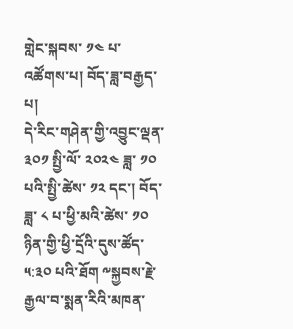གླེང་སྐབས་ ༡༤ པ་འཚོགས་པ། བོད་ཟླ་བརྒྱད་པ།
དེ་རིང་གཤེན་གྱི་འབྱུང་ལྡན་ ༣༠༡ སྤྱི་ལོ་ ༢༠༢༤ ཟླ་ ༡༠ པའི་སྤྱི་ཚེས་ ༡༢ དང་། བོད་ཟླ་ ༨ པ་ཕྱི་མའི་ཚེས་ ༡༠ ཉིན་གྱི་ཕྱི་དྲོའི་དུས་ཚོད་ ༥:༣༠ པའི་ཐོག ༸སྐྱབས་རྗེ་རྒྱལ་བ་སྨན་རིའི་མཁན་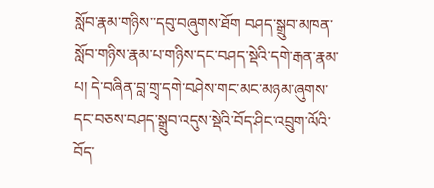སློབ་རྣམ་གཉིས་་དབུ་བཞུགས་ཐོག བཤད་སྒྲུབ་མཁན་སློབ་གཉིས་རྣམ་པ་གཉིས་དང་བཤད་སྡེའི་དགེ་རྒན་རྣམ་པ། དེ་བཞིན་བླ་གྲྭ་དགེ་བཤེས་གང་མང་མཉམ་ཞུགས་དང་བཅས་བཤད་སྒྲུབ་འདུས་སྡེའི་བོད་ཤིང་འབྲུག་ལོའི་བོད་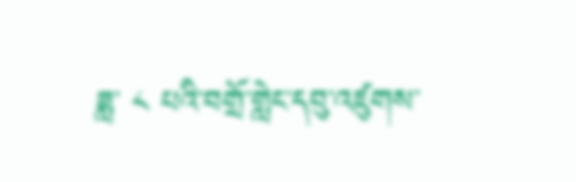ཟླ་ ༨ པའི་བགྲོ་གླེང་དབུ་འཛུགས་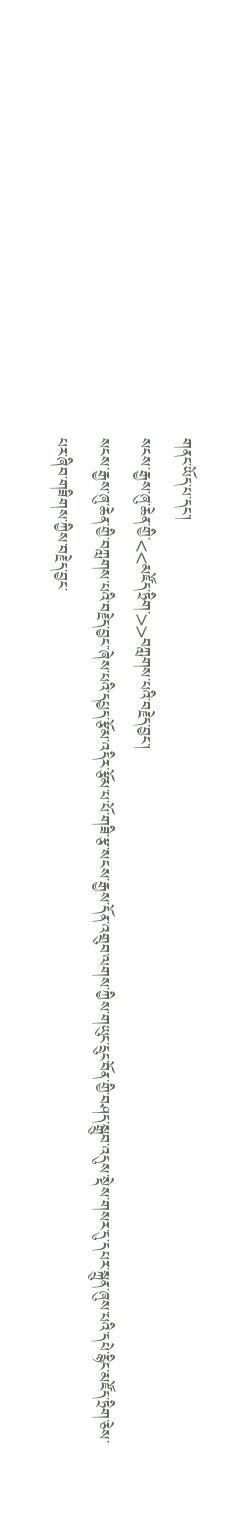གནང་ཡོད་པ་དང་།
སངས་རྒྱས་ཞུ་ཆེན་གྱི་<<མཛོད་ཏྲིག་>>བཀླགས་པའི་བརྗེད་བྱང་།
སངས་རྒྱས་ཞུ་ཆེན་གྱི་བཀླགས་པའི་བརྗེད་བྱང་་ཞེས་པའི་དཔྱད་རྩོམ་འདིར་རྩོམ་པ་པོ་གཟི་རྩ་སངས་རྒྱས་དོན་འགྲུབ་ལགས་ཀྱིས་གཡུང་དྲུང་བོན་གྱི་བཤད་སྒྲུབ་འདུས་སྡེས་གསར་དུ་དཔར་སྐྲུན་ཞུས་པའི་དཔེ་རྙིང་མཛོད་ཏྲིག་ཅེས་པར་ཞིབ་གཟིགས་ཀྱིས་བརྗེད་བྱང་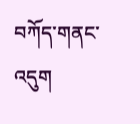བཀོད་གནང་འདུག